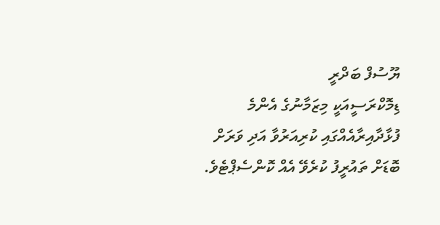ޔޫސުފް ބަދްރީ
ޑިމޮކްރަސީއަކީ މިޒަމާނުގެ އެންމެ ފުޅާދާއިރާއެއްގައި ކުރިއަރުވާ އަދި ވަރަށް ބޮޑަށް ތައުރީފު ކުރެވޭ އެއް ކޮންސެޕްޓެވެ.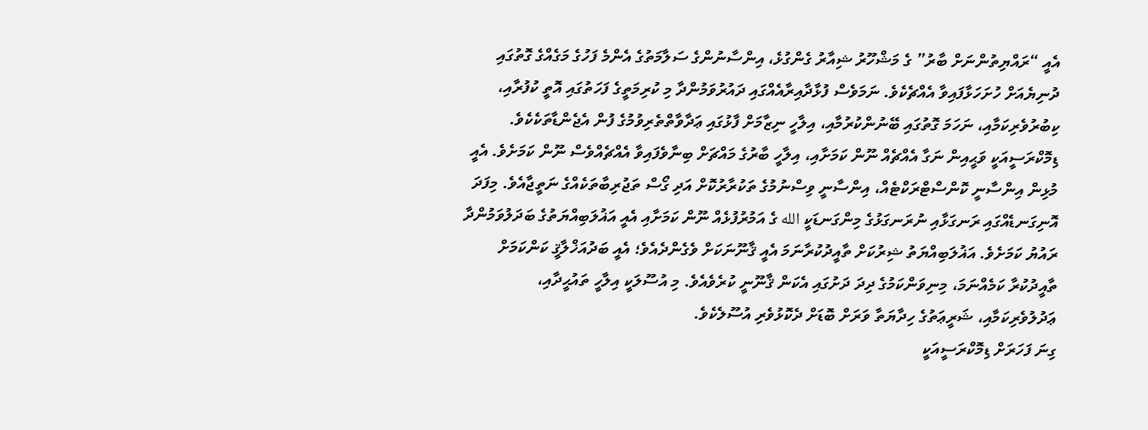އެއީ “ރައްޔިތުންނަށް ބާރު” ގެ މަޝްހޫރު ޝިއާރު ގެންގުޅެ، އިންސާނުންގެ ސަލާމަތުގެ އެންމެ ފަހުގެ މަގެއްގެ ގޮތުގައި ދުނިޔެއަށް ހުށަހަޅާފައިވާ އެއްޗެކެވެ. ނަމަވެސް ފުޅާދާއިރާއެއްގައި ދައުރުވަމުންދާ މި ކުރިމަތީގެ ފަހަތުގައި އޮތީ ކުފުރާއި، ކިބުރުވެރިކަމާއި، ނަހަމަ ގޮތުގައި ބޭނުންކުރުމާއި، އިލާހީ ނިޒާމަށް ފާޅުގައި ޢަދާވާތްތެރިވުމުގެ ފުން އެޖެންޑާތަކެކެވެ.
ޑިމޮކްރަސީއަކީ ވަޙީއިން ނަގާ އެއްޗެއް ނޫން ކަމަށާއި، އިލާހީ ބާރުގެ މައްޗަށް ބިނާވެފައިވާ އެއްޗެއްވެސް ނޫން ކަމަށެވެ. އެއީ މުޅިން އިންސާނީ ކޮންސްޓްރަކްޓެއް، އިންސާނީ ވިސްނުމުގެ ތަކުރާރުކޮށް އަދި ގޯސް ތަޖުރިބާތަކެއްގެ ނަތީޖާއެވެ. މިފަދަ އޮނިގަނޑެއްގައި ރަނގަޅާއި ނުރަނގަޅުގެ މިންގަނޑަކީ الله ގެ އަމުރުފުޅެއް ނޫން ކަމަށާއި އެއީ އަޣުލަބިއްޔަތުގެ ބަދަލުވަމުންދާ ރައުޔު ކަމަށެވެ. އަޣުލަބިއްޔަތު ޝިރުކަށް ތާއީދުކުރާނަމަ އެއީ ޤާނޫނަކަށް ވެގެންދެއެވެ؛ އެއީ ބަދުއަޚްލާޤީ ކަންކަމަށް ތާއީދުކުރާ ކަމެއްނަމަ، މިނިވަންކަމުގެ ދިދަ ދަށުގައި އެކަން ޤާނޫނީ ކުރެވެއެވެ. މި އުސޫލަކީ އިލާހީ ތައުޙީދާއި، ޢަދުލުވެރިކަމާއި، ޝަރީޢަތުގެ ހިދާޔަތާ ވަރަށް ބޮޑަށް ދެކޮޅުވެރި އުސޫލެކެވެ.
ގިނަ ފަހަރަށް ޑިމޮކްރަސީއަކީ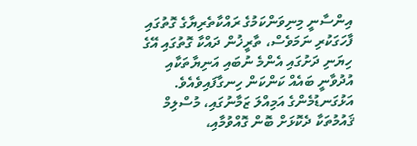އިންސާނީ މިނިވަންކަމުގެ ރައްކާތެރިޔާގެ ގޮތުގައި ފާހަގަކުރި ނަމަވެސް، ތާރީޚުން ދައްކާ ގޮތުގައި އޭގެ ހިޔަނި ދަށުގައި އެންމެ ނުބައި އަނިޔާތަކާއި އުދުވާނީ ބައެއް ކަންކަން ހިނގާފައިވެއެވެ. އަޅުގަނޑުމެންގެ އަމިއްލަ ޒަމާނުގައި، މުސްލިމް ޤައުމުތަކާ ދެކޮޅަށް ބޮން ގޮއްވުމާއި،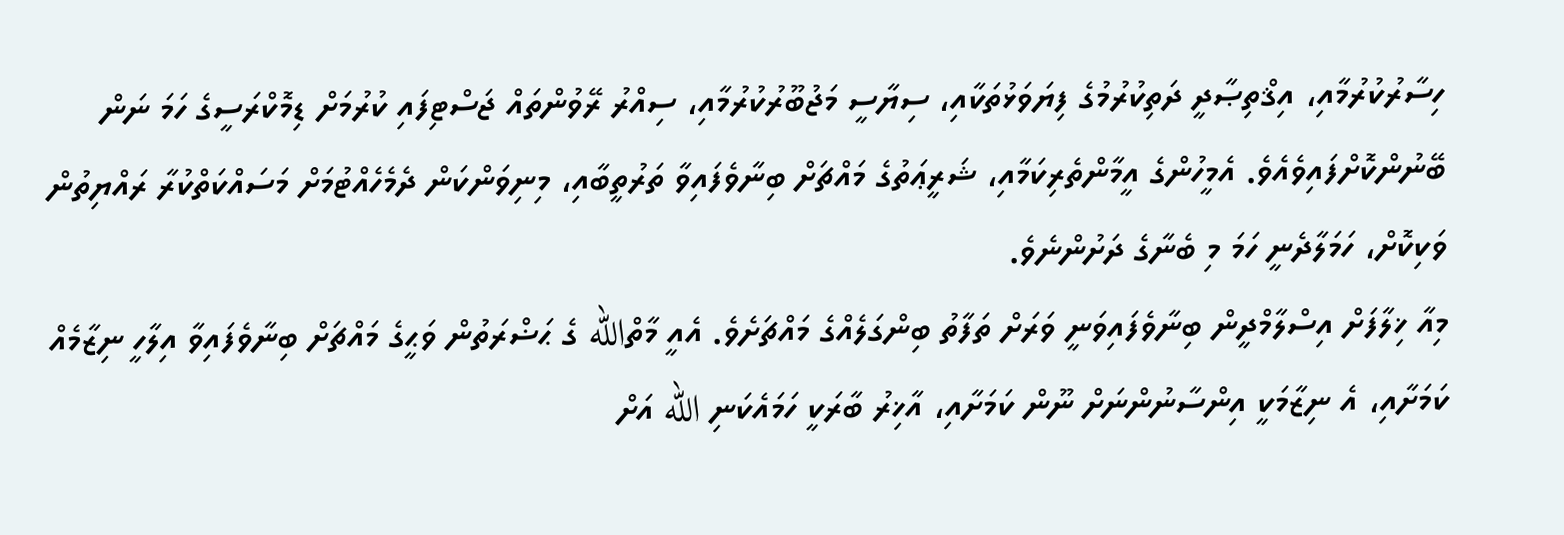ހިސާރުކުރުމާއި، އިޤްތިޞާދީ ދަތިކުރުމުގެ ފިޔަވަޅުތަކާއި، ސިޔާސީ މަޖުބޫރުކުރުމާއި، ސިއްރު ރޭވުންތައް ޖަސްޓިފައި ކުރުމަށް ޑިމޮކްރަސީގެ ހަމަ ނަން ބޭނުންކޮށްފައިވެއެވެ. އެމީހުންގެ އީމާންތެރިކަމާއި، ޝަރީޢަތުގެ މައްޗަށް ބިނާވެފައިވާ ތަރުތީބާއި، މިނިވަންކަން ދެމެހެއްޓުމަށް މަސައްކަތްކުރާ ރައްޔިތުން ވަކިކޮށް، ހަމަލާދެނީ ހަމަ މި ބެނާގެ ދަށުންނެވެ.
މިއާ ޚިލާފަށް އިސްލާމްދީން ބިނާވެފައިވަނީ ވަރަށް ތަފާތު ބިންގަލެއްގެ މައްޗަށެވެ. އެއީ މާތްالله ގެ ޙަޟްރަތުން ވަޙީގެ މައްޗަށް ބިނާވެފައިވާ އިލާހީ ނިޒާމެއް ކަމަށާއި، އެ ނިޒާމަކީ އިންސާނުންނަށް ނޫން ކަމަށާއި، އާޚިރު ބާރަކީ ހަމައެކަނި الله އަށް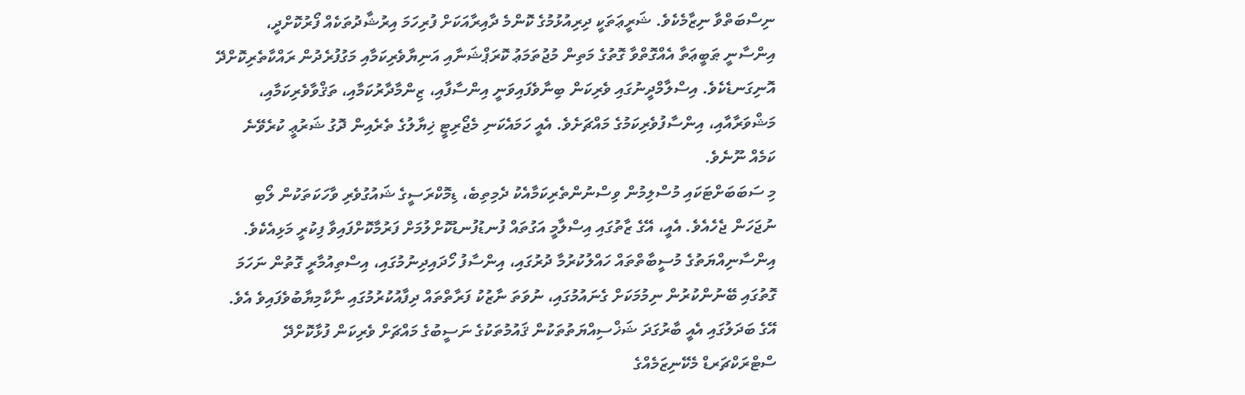ނިސްބަތްވާ ނިޒާމެކެވެ. ޝަރީޢަތަކީ ދިރިއުޅުމުގެ ކޮންމެ ދާއިރާއަކަށް ފުރިހަމަ އިރުޝާދުތަކެއް ފޯރުކޮށްދީ، އިންސާނީ ޠަބީޢަތާ އެއްގޮތްވާ ގޮތުގެ މަތިން މުޖުތަމަޢު ކޮރަޕްޝަނާއި އަނިޔާވެރިކަމާއި މަގުފުރެދުން ރައްކާތެރިކޮށްދޭ އޮނިގަނޑެކެވެ. އިސްލާމްދީނުގައި ވެރިކަން ބިނާވެފައިވަނީ އިންސާފާއި، ޒިންމާދާރުކަމާއި، ތަޤްވާވެރިކަމާއި، މަޝްވަރާއާއި، އިންސާފުވެރިކަމުގެ މައްޗަށެވެ. އެއީ ހަމައެކަނި މެޖޯރިޓީ ޚިޔާލުގެ ތެރެއިން ދޮގު ޝަރުޢީ ކުރެވޭނެ ކަމެއް ނޫނެވެ.
މި ސަބަބަށްޓަކައި މުސްލިމުން ވިސްނުންތެރިކަމާއެކު ދެމިތިބެ، ޑިމޮކްރަސީގެ ޝައުގުވެރި ވާހަކަތަކުން ލޯބި ނުޖަހަން ޖެހެއެވެ. އެއީ، އޭގެ ޒާތުގައި އިސްލާމީ އަގުތައް ފުނޑުފުނޑުކޮށްލުމަށް ފަރުމާކޮށްފައިވާ ފިކުރީ މަޅިއެކެވެ. އިންސާނިއްޔަތުގެ މުސީބާތްތައް ހައްލުކުރުމާ ދުރުގައި، އިންސާފު ހޯދައިދިނުމުގައި، އިސްތިއުމާރީ ގޮތުން ނަހަމަ ގޮތުގައި ބޭނުންކުރުން ނިމުމަކަށް ގެނައުމުގައި، ނުވަތަ ނާޒުކު ފަރާތްތައް ދިފާއުކުރުމުގައި ނާކާމިޔާބުވެފައިވެ އެވެ. އޭގެ ބަދަލުގައި އެއީ ބާރުގަދަ ޝަޚްސިއްޔަތުތަކުން ޤައުމުތަކުގެ ނަސީބުގެ މައްޗަށް ވެރިކަން ފުޅާކޮށްދޭ ސްޓްރަކްޗަރޑް މެކޭނިޒަމެއްގެ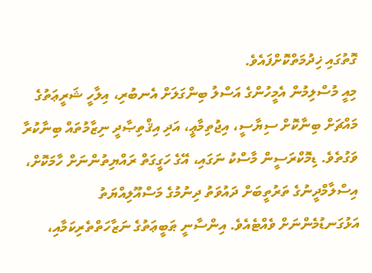ގޮތުގައި ޚިދުމަތްކޮށްފައެވެ.
މިއީ މުސްލިމުން އެމީހުންގެ އަސްލު ބިންގަލަށް އެނބުރި، އިލާހީ ޝަރީޢަތުގެ މައްޗަށް ބިނާކޮށް ސިޔާސީ، އިޖުތިމާޢީ، އަދި އިޤްތިޞާދީ ނިޒާމުތައް ބިނާކުރާ ވަގުތެވެ. ޑިމޮކްރަސީން މާސްކު ނަގައި، އޭގެ ހަގީގަތް ރައްޔިތުންނަށް ހާމަކޮށް، އިސްލާމްދީނުގެ ތަރުތީބަށް ދައުވަތު ދިނުމުގެ މަސްއޫލިއްޔަތު އަޅުގަނޑުމެންނަށް ވެއްޓެއެވެ. އިންސާނީ ޠަބީޢަތުގެ ނަޒާހަތްތެރިކަމާއި،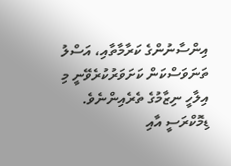އިންސާނުންގެ ކަރާމާތާއި، އަސްލު ތަނަވަސްކަން ކަށަވަރުކުރެވޭނީ މި އިލާހީ ނިޒާމުގެ ތެރެއިންނެވެ.
ޑިމޮކްރަސީ އާއި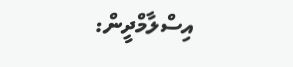އިސްލާމްދީން: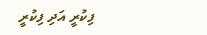ފިކުރީ އަދި ފިކުރީ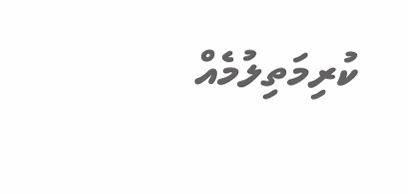ކުރިމަތިލުމެއް